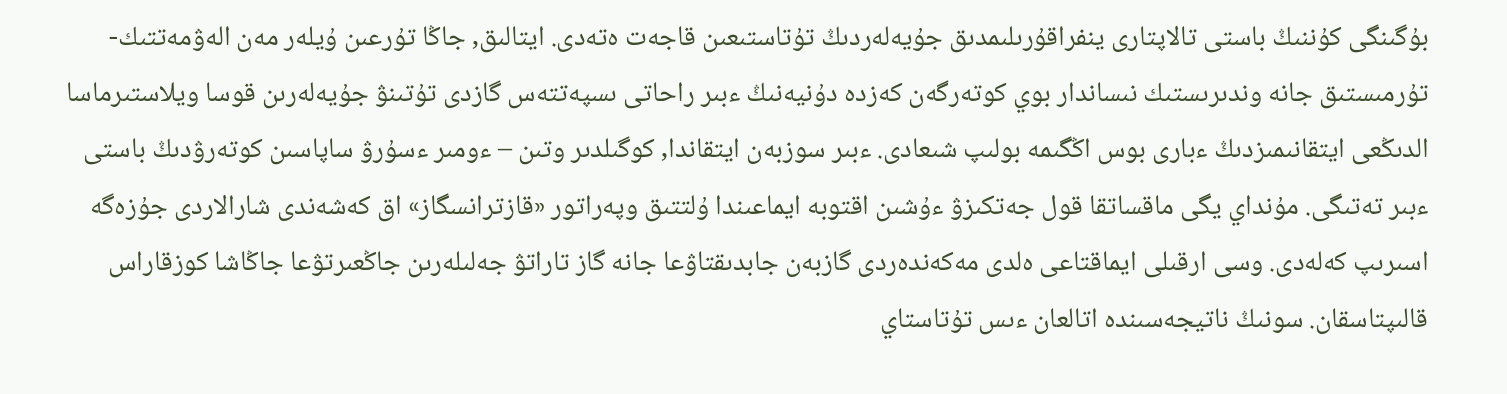بۇگىنگى كۇننىڭ باستى تالاپتارى ينفراقۇرىلىمدىق جۇيەلەردىڭ تۇتاستىعىن قاجەت ەتەدى. ايتالىق, جاڭا تۇرعىن ۇيلەر مەن الەۋمەتتىك- تۇرمىستىق جانە وندىرىستىك نىساندار بوي كوتەرگەن كەزدە دۇنيەنىڭ ءبىر راحاتى ىسپەتتەس گازدى تۇتىنۋ جۇيەلەرىن قوسا ويلاستىرماسا الدىڭعى ايتقانىمىزدىڭ ءبارى بوس اڭگىمە بولىپ شىعادى. ءبىر سوزبەن ايتقاندا, كوگىلدىر وتىن – ءومىر ءسۇرۋ ساپاسىن كوتەرۋدىڭ باستى ءبىر تەتىگى. مۇنداي يگى ماقساتقا قول جەتكىزۋ ءۇشىن اقتوبە ايماعىندا ۇلتتىق وپەراتور «قازترانسگاز» اق كەشەندى شارالاردى جۇزەگە اسىرىپ كەلەدى. وسى ارقىلى ايماقتاعى ەلدى مەكەندەردى گازبەن جابدىقتاۋعا جانە گاز تاراتۋ جەلىلەرىن جاڭعىرتۋعا جاڭاشا كوزقاراس قالىپتاسقان. سونىڭ ناتيجەسىندە اتالعان ءىس تۇتاستاي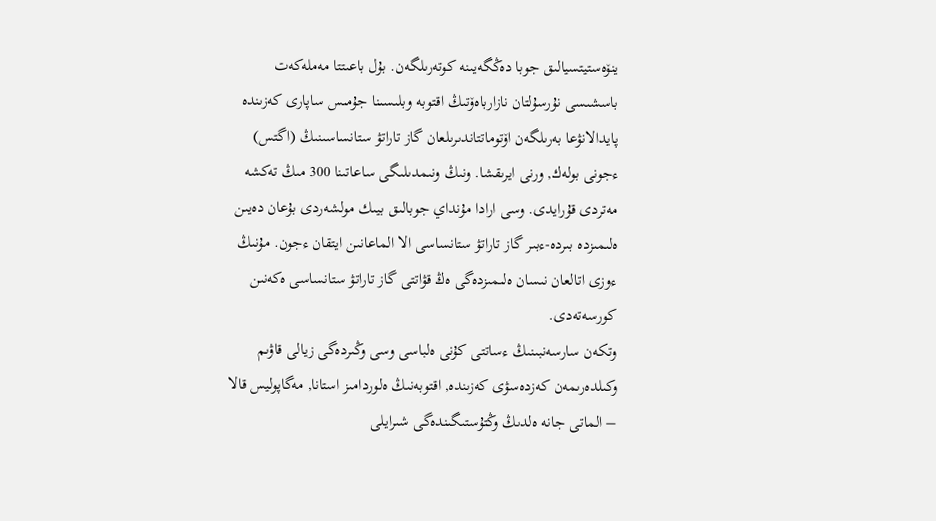ينۆەستيتسيالىق جوبا دەڭگەيىنە كوتەرىلگەن. بۇل باعىتتا مەملەكەت باسشىسى نۇرسۇلتان نازارباەۆتىڭ اقتوبە وبلىسىنا جۇمىس ساپارى كەزىندە پايدالانۋعا بەرىلگەن اۆتوماتتاندىرىلعان گاز تاراتۋ ستانساسىنىڭ (اگتس) ءجونى بولەك, ورنى ايرىقشا. ونىڭ ونىمدىلىگى ساعاتىنا 300 مىڭ تەكشە مەتردى قۇرايدى. وسى ارادا مۇنداي جوبالىق بيىك مولشەردى بۇعان دەيىن ەلىمىزدە بىردە-ءبىر گاز تاراتۋ ستانساسى الا الماعانىن ايتقان ءجون. مۇنىڭ ءوزى اتالعان نىسان ەلىمىزدەگى ەڭ قۋاتتى گاز تاراتۋ ستانساسى ەكەنىن كورسەتەدى.
وتكەن سارسەنبىنىڭ ءساتتى كۇنى ەلباسى وسى وڭىردەگى زيالى قاۋىم وكىلدەرىمەن كەزدەسۋى كەزىندە, اقتوبەنىڭ ەلوردامىز استانا, مەگاپوليس قالا – الماتى جانە ەلدىڭ وڭتۇستىگىندەگى شىرايلى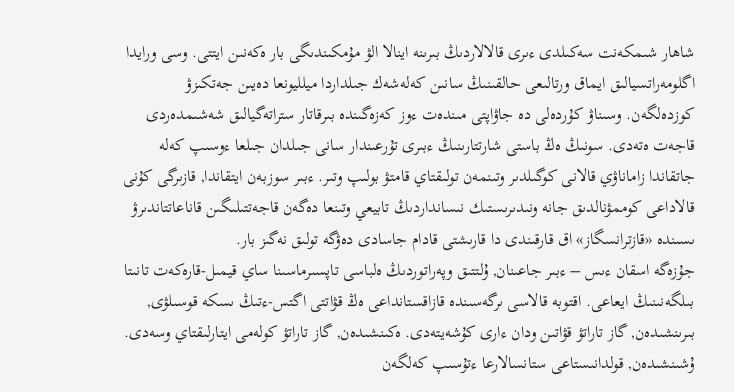شاھار شىمكەنت سەكىلدى ءىرى قالالاردىڭ بىرىنە اينالا الۋ مۇمكىندىگى بار ەكەنىن ايتتى. وسى ورايدا اگلومەراتسيالىق ايماق ورتالىعى حالقىنىڭ سانىن كەلەشەك جىلداردا ميلليونعا دەيىن جەتكىزۋ كوزدەلگەن. وسىناۋ كۇردەلى دە جاۋاپتى مىندەت ءوز كەزەگىندە بىرقاتار ستراتەگيالىق شەشىمدەردى قاجەت ەتەدى. سونىڭ ەڭ باستى شارتتارىنىڭ ءبىرى تۇرعىندار سانى جىلدان جىلعا ءوسىپ كەلە جاتقاندا زاماناۋي قالانى كوگىلدىر وتىنمەن تولىقتاي قامتۋ بولىپ وتىر. ءبىر سوزبەن ايتقاندا, قازىرگى كۇنى قالاداعى كوممۋنالدىق جانە ونىدىرىستىك نىسانداردىڭ تابيعي وتىنعا دەگەن قاجەتتىلىگىن قاناعاتتاندىرۋ ىسىندە «قازترانسگاز» اق قارقىندى دا قارىشتى قادام جاسادى دەۋگە تولىق نەگىز بار.
جۇزەگە اسقان ءىس – ءبىر جاعىنان, ۇلتتىق وپەراتوردىڭ ەلباسى تاپسىرماسىنا ساي قيمىل-قارەكەت تانىتا بىلگەنىنىڭ ايعاعى. اقتوبە قالاسى ىرگەسىندە قازاقستانداعى ەڭ قۋاتتى اگتس-ءتىڭ ىسكە قوسىلۋى, بىرىنشىدەن, گاز تاراتۋ قۋاتىن ودان ءارى كۇشەيتەدى. ەكىنشىدەن, گاز تاراتۋ كولەمى ايتارلىقتاي وسەدى.
ۇشىنشىدەن, قولدانىستاعى ستانسالارعا ءتۇسىپ كەلگەن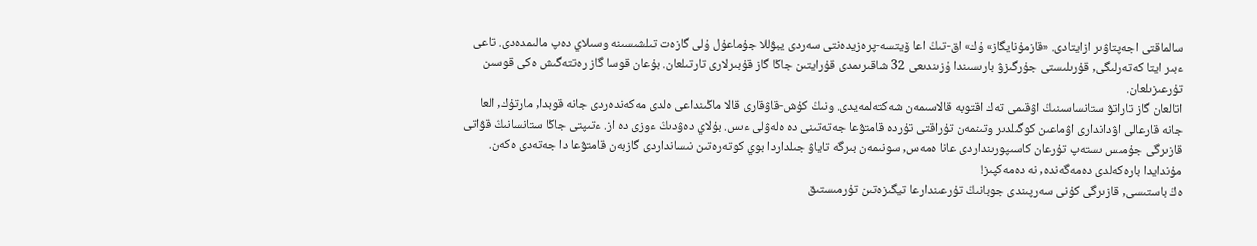سالماقتى اجەپتاۋىر ازايتادى. «قازمۇنايگاز» ۇك» اق-تىڭ اعا ۆيتسە-پرەزيدەنتى سەردى يبۋللا جۇماعۇل ۇلى گازەت تىلشىسىنە وسىلاي دەپ مالىمدەدى. تاعى ءبىر ايتا كەتەرلىگى, قۇرىلىستى جۇرگىزۋ بارىسىندا ۇزىندىعى 32 شاقىرىمدى قۇرايتىن جاڭا گاز قۇبىرلارى تارتىلعان. بۇعان قوسا گاز رەتتەگىش ەكى قوسىن تۇرعىزىلعان.
اتالعان گاز تاراتۋ ستانساسىنىڭ اۋقىمى تەك اقتوبە قالاسىمەن شەكتەلمەيدى. ونىڭ كۇش-قاۋقارى قالا ماڭىنداعى ەلدى مەكەندەردى جانە قوبدا, مارتۇك, العا جانە قارعالى اۋداندارى اۋماعىن كوگىلدىر وتىنمەن تۇراقتى تۇردە قامتۋعا جەتەتىنى دە ەلەۋلى ءىس. بۇلاي دەۋدىڭ ءوزى دە از. ءتىپتى جاڭا ستانسانىڭ قۋاتى قازىرگى جۇمىس ىستەپ تۇرعان كاسىپورىنداردى عانا ەمەس, سونىمەن بىرگە تاياۋ جىلداردا بوي كوتەرەتىن نىسانداردى گازبەن قامتۋعا دا جەتەدى ەكەن. مۇندايدا بارەكەلدى دەمەگەندە, نە دەمەكپىز!
ەڭ باستىسى, قازىرگى كۇنى سەرپىندى جوبانىڭ تۇرعىندارعا تيگىزەتىن تۇرمىستىق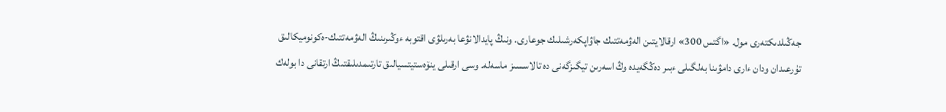جەڭىلدىكتەرى مول. «اگتس 300» ارقالايتىن الەۋمەتتىك جاۋاپكەرشىلىك جوعارى. ونىڭ پايدالانۋعا بەرىلۋى اقتوبە ءوڭىرىنىڭ الەۋمەتتىك-ەكونوميكالىق تۇرعىدان ودان ءارى دامۋىنا بەلگىلى ءبىر دەڭگەيدە وڭ اسەرىن تيگىزگەنى دە تالاسسىز ماسەلە. وسى ارقىلى ينۆەستيتسيالىق تارتىمدىلىقتىڭ ارتقانى دا بولەك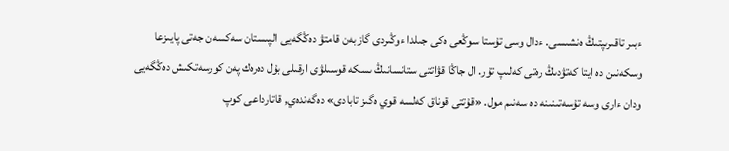ءبىر تاقىرىپتىڭ ەنشىسى. ءدال وسى تۇستا سوڭعى ەكى جىلدا ءوڭىردى گازبەن قامتۋ دەڭگەيى الپىستان سەكسەن جەتى پايىزعا وسكەنىن دە ايتا كەتۋدىڭ رەتى كەلىپ تۇر. ال جاڭا قۋاتتى ستانسانىڭ ىسكە قوسىلۋى ارقىلى بۇل دەرەك پەن كورسەتكىش دەڭگەيى ودان ءارى وسە تۇسەتىنىنە دە سەنىم مول. «قۇتتى قوناق كەلسە قوي ەگىز تابادى» دەگەندەي, قاتارداعى كوپ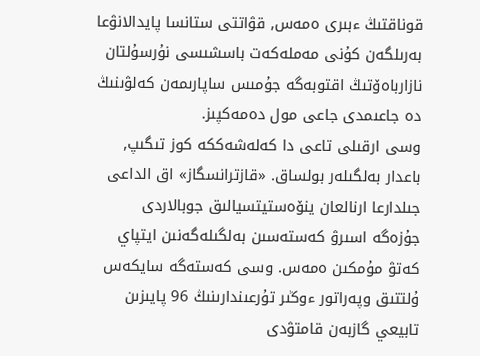قوناقتىڭ ءبىرى ەمەس, قۋاتتى ستانسا پايدالانۋعا بەرىلگەن كۇنى مەملەكەت باسشىسى نۇرسۇلتان نازارباەۆتىڭ اقتوبەگە جۇمىس ساپارىمەن كەلۋىنىڭ دە جاعىمدى جاعى مول دەمەكپىز.
وسى ارقىلى تاعى دا كەلەشەككە كوز تىگىپ, باعدار بەلگىلەر بولساق. «قازترانسگاز» اق الداعى جىلدارعا ارنالعان ينۆەستيتسيالىق جوبالاردى جۇزەگە اسىرۋ كەستەسىن بەلگىلەگەنىن ايتپاي كەتۋ مۇمكىن ەمەس. وسى كەستەگە سايكەس ۇلتتىق وپەراتور ءوڭىر تۇرعىندارىنىڭ 96 پايىزىن تابيعي گازبەن قامتۋدى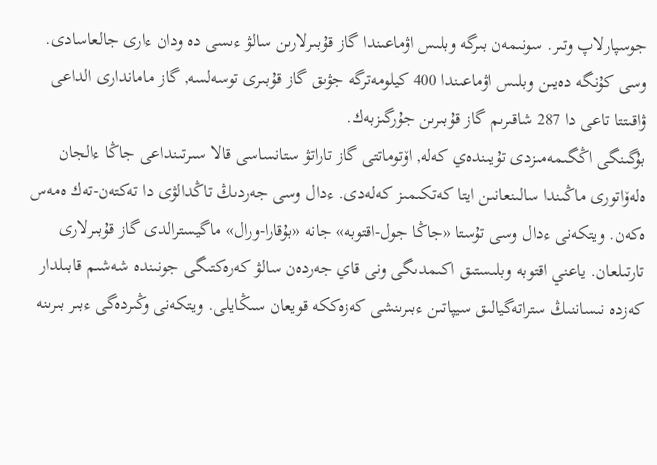جوسپارلاپ وتىر. سونىمەن بىرگە وبلىس اۋماعىندا گاز قۇبىرلارىن سالۋ ءىسى دە ودان ءارى جالعاسادى. وسى كۇنگە دەيىن وبلىس اۋماعىندا 400 كيلومەترگە جۋىق گاز قۇبىرى توسەلسە, گاز ماماندارى الداعى ۋاقىتتا تاعى دا 287 شاقىرىم گاز قۇبىرىن جۇرگىزبەك.
بۇگىنگى اڭگىمەمىزدى تۇيىندەي كەلە, اۆتوماتتى گاز تاراتۋ ستانساسى قالا سىرتىنداعى جاڭا ءالجان ەلەۆاتورى ماڭىندا سالىنعانىن ايتا كەتكىمىز كەلەدى. ءدال وسى جەردىڭ تاڭدالۋى دا تەكتەن-تەك ەمەس ەكەن. ويتكەنى ءدال وسى تۇستا «جاڭا جول-اقتوبە» جانە «بۇقارا-ورال» ماگيسترالدى گاز قۇبىرلارى تارتىلعان. ياعني اقتوبە وبلىستىق اكىمدىگى ونى قاي جەردەن سالۋ كەرەكتىگى جونىندە شەشىم قابىلدار كەزدە نىساننىڭ ستراتەگيالىق سيپاتىن ءبىرىنشى كەزەككە قويعان سىڭايلى. ويتكەنى وڭىردەگى ءبىر بىرىنە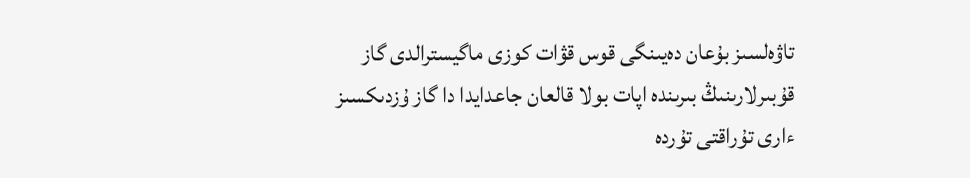تاۋەلسىز بۇعان دەيىنگى قوس قۋات كوزى ماگيسترالدى گاز قۇبىرلارىنىڭ بىرىندە اپات بولا قالعان جاعدايدا دا گاز ۇزدىكسىز ءارى تۇراقتى تۇردە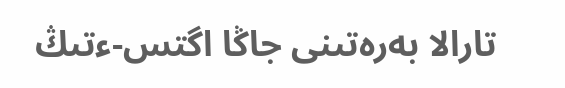تارالا بەرەتىنى جاڭا اگتس-ءتىڭ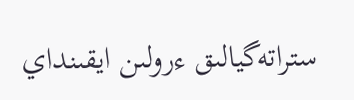ستراتەگيالىق ءرولىن ايقىنداي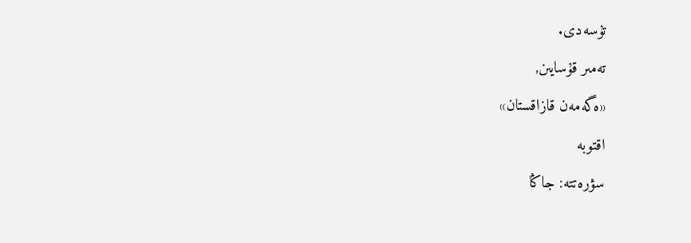تۇسەدى.
تەمىر قۇسايىن,
«ەگەمەن قازاقستان»
اقتوبە
سۋرەتتە: جاڭا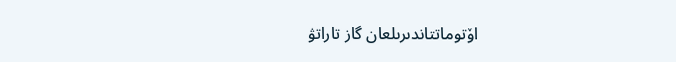اۆتوماتتاندىرىلعان گاز تاراتۋ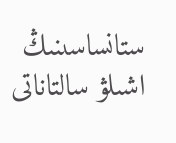ستانساسىنىڭ اشىلۋ سالتاناتى